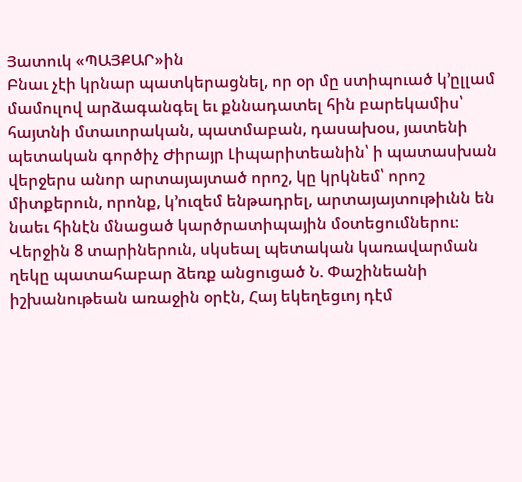Յատուկ «ՊԱՅՔԱՐ»ին
Բնաւ չէի կրնար պատկերացնել, որ օր մը ստիպուած կ’ըլլամ մամուլով արձագանգել եւ քննադատել հին բարեկամիս՝ հայտնի մտաւորական, պատմաբան, դասախօս, յատենի պետական գործիչ Ժիրայր Լիպարիտեանին՝ ի պատասխան վերջերս անոր արտայայտած որոշ, կը կրկնեմ՝ որոշ միտքերուն, որոնք, կ’ուզեմ ենթադրել, արտայայտութիւնն են նաեւ հինէն մնացած կարծրատիպային մօտեցումներու։
Վերջին 8 տարիներուն, սկսեալ պետական կառավարման ղեկը պատահաբար ձեռք անցուցած Ն. Փաշինեանի իշխանութեան առաջին օրէն, Հայ եկեղեցւոյ դէմ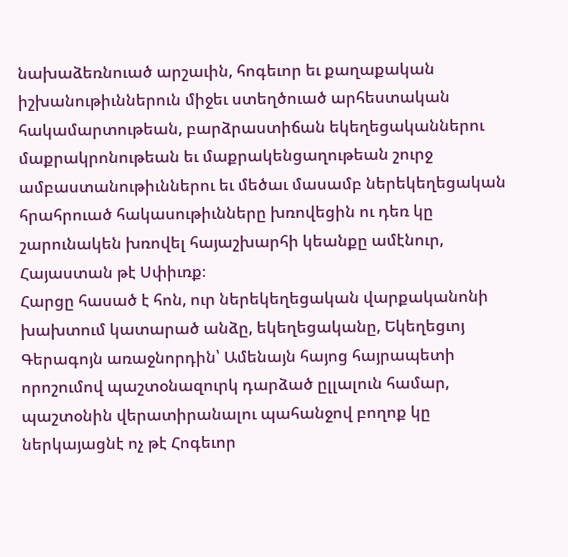նախաձեռնուած արշաւին, հոգեւոր եւ քաղաքական իշխանութիւններուն միջեւ ստեղծուած արհեստական հակամարտութեան, բարձրաստիճան եկեղեցականներու մաքրակրոնութեան եւ մաքրակենցաղութեան շուրջ ամբաստանութիւններու եւ մեծաւ մասամբ ներեկեղեցական հրահրուած հակասութիւնները խռովեցին ու դեռ կը շարունակեն խռովել հայաշխարհի կեանքը ամէնուր, Հայաստան թէ Սփիւռք։
Հարցը հասած է հոն, ուր ներեկեղեցական վարքականոնի խախտում կատարած անձը, եկեղեցականը, Եկեղեցւոյ Գերագոյն առաջնորդին՝ Ամենայն հայոց հայրապետի որոշումով պաշտօնազուրկ դարձած ըլլալուն համար, պաշտօնին վերատիրանալու պահանջով բողոք կը ներկայացնէ ոչ թէ Հոգեւոր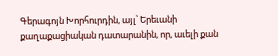Գերագոյն Խորհուրդին, այլ՝ Երեւանի քաղաքացիական դատարանին, որ, աւելի քան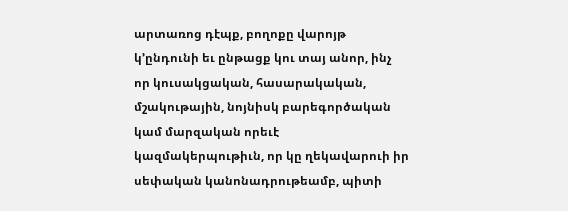արտառոց դէպք, բողոքը վարոյթ կ’ընդունի եւ ընթացք կու տայ անոր, ինչ որ կուսակցական, հասարակական, մշակութային, նոյնիսկ բարեգործական կամ մարզական որեւէ կազմակերպութիւն, որ կը ղեկավարուի իր սեփական կանոնադրութեամբ, պիտի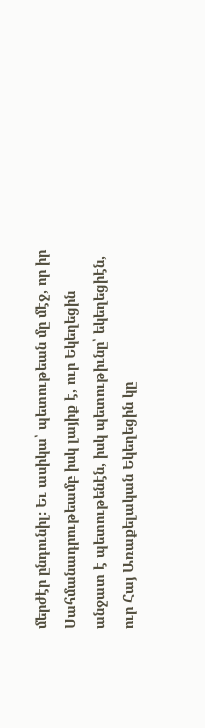մերժէր ընդունիլ։ Եւ ասիկա՝ պետութեան մը մէջ, որ իր Սահմանադրութեամբ իսկ լայիք է, ուր Եկեղեցին անջատ է պետութենէն, իսկ պետութիւնը՝ եկեղեցիէն, ուր Հայ Առաքելական Եկեղեցին կը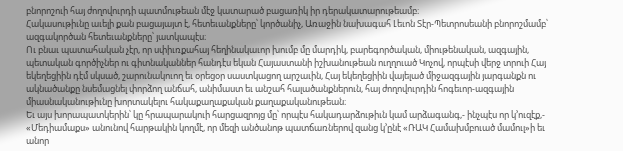բնորոշուի հայ ժողովուրդի պատմութեան մէջ կատարած բացառիկ իր դերակատարութեամբ։
Հակասութիւնը աւելի քան բացայայտ է, հետեւանքները՝ կործանիչ, Առաջին նախագահ Լեւոն Տէր-Պետրոսեանի բնորոշմամբ՝ ազգակործան հետեւանքները՝ յատկապէս։
Ու բնաւ պատահական չէր, որ սփիւռքահայ հեղինակաւոր խումբ մը մարդիկ, բարեգործական, միութենական, ազգային, պետական գործիչներ ու գիտնականներ հանդէս եկան Հայաստանի իշխանութեան ուղղուած Կոչով, որպէսի վերջ տրուի Հայ եկեղեցիին դէմ սկսած, շարունակուող եւ օրեցօր սաստկացող արշաւին, Հայ եկեղեցիին վայելած միջազգային յարգանքն ու ակնածանքը նսեմացնել փորձող անճահ, անիմաստ եւ անշահ հալածանքներուն, հայ ժողովուրդին հոգեւոր-ազգային միասնականութիւնը խորտակելու հակաքաղաքական քաղաքականութեան։
Եւ այս խորապատկերին՝ կը հրապարակուի հարցազրոյց մը՝ որպէս հակադարձութիւն կամ արձագանգ,- ինչպէս որ կ’ուզէք,- «Մեդիամաքս» անունով հարթակին կողմէ, որ մեզի անծանոթ պատճառներով զանց կ’ընէ «ՌԱԿ Համախմբուած մամուլ»ի եւ անոր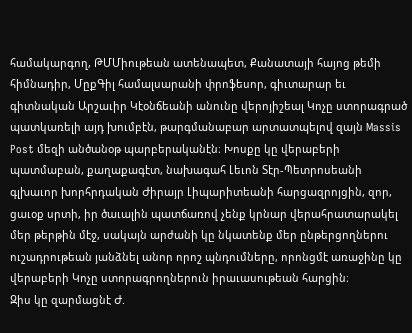համակարգող, ԹՄՄիութեան ատենապետ, Քանատայի հայոց թեմի հիմնադիր, ՄըքԳիլ համալսարանի փրոֆեսոր, գիւտարար եւ գիտնական Արշաւիր Կէօնճեանի անունը վերոյիշեալ Կոչը ստորագրած պատկառելի այդ խումբէն, թարգմանաբար արտատպելով զայն Massis Post մեզի անծանօթ պարբերականէն։ Խոսքը կը վերաբերի պատմաբան, քաղաքագէտ, նախագահ Լեւոն Տէր-Պետրոսեանի գլխաւոր խորհրդական Ժիրայր Լիպարիտեանի հարցազրոյցին, զոր, ցաւօք սրտի, իր ծաւալին պատճառով չենք կրնար վերահրատարակել մեր թերթին մէջ, սակայն արժանի կը նկատենք մեր ընթերցողներու ուշադրութեան յանձնել անոր որոշ պնդումները, որոնցմէ առաջինը կը վերաբերի Կոչը ստորագրողներուն իրաւասութեան հարցին։
Զիս կը զարմացնէ Ժ.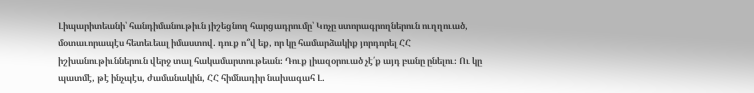Լիպարիտեանի՝ հանդիմանութիւն յիշեցնող հարցադրումը՝ Կոչը ստորագրողներուն ուղղուած, մօտաւորապէս հետեւեալ իմաստով. դուք ո՞վ եք, որ կը համարձակիք յորդորել ՀՀ իշխանութիւններուն վերջ տալ հակամարտութեան։ Դուք լիազօրուած չէ՛ք այդ բանը ընելու։ Ու կը պատմէ, թէ ինչպէս, ժամանակին, ՀՀ հիմնադիր նախագահ Լ.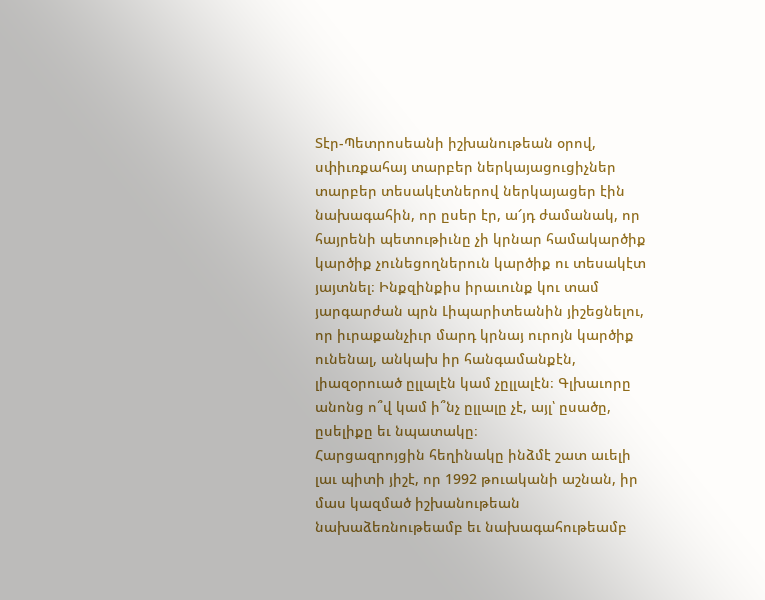Տէր-Պետրոսեանի իշխանութեան օրով, սփիւռքահայ տարբեր ներկայացուցիչներ տարբեր տեսակէտներով ներկայացեր էին նախագահին, որ ըսեր էր, ա՜յդ ժամանակ, որ հայրենի պետութիւնը չի կրնար համակարծիք կարծիք չունեցողներուն կարծիք ու տեսակէտ յայտնել։ Ինքզինքիս իրաւունք կու տամ յարգարժան պրն Լիպարիտեանին յիշեցնելու, որ իւրաքանչիւր մարդ կրնայ ուրոյն կարծիք ունենալ, անկախ իր հանգամանքէն, լիազօրուած ըլլալէն կամ չըլլալէն։ Գլխաւորը անոնց ո՞վ կամ ի՞նչ ըլլալը չէ, այլ՝ ըսածը, ըսելիքը եւ նպատակը։
Հարցազրոյցին հեղինակը ինձմէ շատ աւելի լաւ պիտի յիշէ, որ 1992 թուականի աշնան, իր մաս կազմած իշխանութեան նախաձեռնութեամբ եւ նախագահութեամբ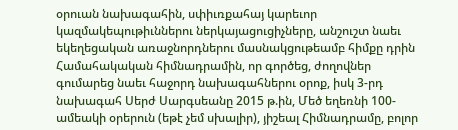օրուան նախագահին, սփիւռքահայ կարեւոր կազմակեպութիւններու ներկայացուցիչները, անշուշտ նաեւ եկեղեցական առաջնորդներու մասնակցութեամբ հիմքը դրին Համահակական հիմնադրամին, որ գործեց, ժողովներ գումարեց նաեւ հաջորդ նախագահներու օրոք, իսկ 3-րդ նախագահ Սերժ Սարգսեանը 2015 թ.ին, Մեծ եղեռնի 100-ամեակի օրերուն (եթէ չեմ սխալիր), յիշեալ Հիմնադրամը, բոլոր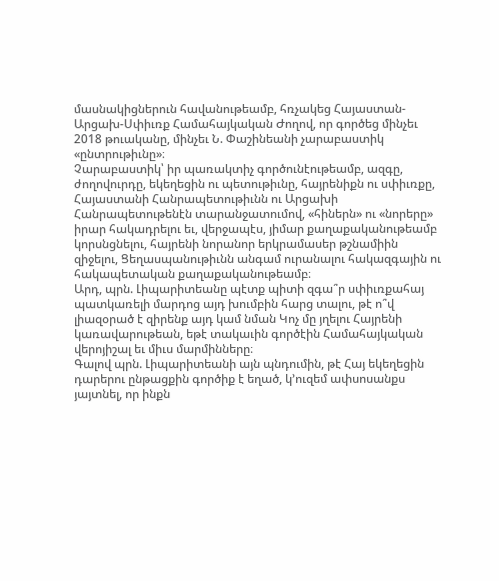մասնակիցներուն հավանութեամբ, հռչակեց Հայաստան-Արցախ-Սփիւռք Համահայկական Ժողով, որ գործեց մինչեւ 2018 թուականը, մինչեւ Ն. Փաշինեանի չարաբաստիկ «ընտրութիւնը»։
Չարաբաստիկ՝ իր պառակտիչ գործունէութեամբ, ազգը, ժողովուրդը, եկեղեցին ու պետութիւնը, հայրենիքն ու սփիւռքը, Հայաստանի Հանրապետութիւնն ու Արցախի Հանրապետութենէն տարանջատումով, «հիներն» ու «նորերը» իրար հակադրելու եւ, վերջապէս, յիմար քաղաքականութեամբ կորսնցնելու, հայրենի նորանոր երկրամասեր թշնամիին զիջելու, Ցեղասպանութիւնն անգամ ուրանալու հակազգային ու հակապետական քաղաքականութեամբ։
Արդ, պրն. Լիպարիտեանը պէտք պիտի զգա՞ր սփիւռքահայ պատկառելի մարդոց այդ խումբին հարց տալու, թէ ո՞վ լիազօրած է զիրենք այդ կամ նման Կոչ մը յղելու Հայրենի կառավարութեան, եթէ տակաւին գործէին Համահայկական վերոյիշալ եւ միւս մարմինները։
Գալով պրն. Լիպարիտեանի այն պնդումին, թէ Հայ եկեղեցին դարերու ընթացքին գործիք է եղած, կ’ուզեմ ափսոսանքս յայտնել, որ ինքն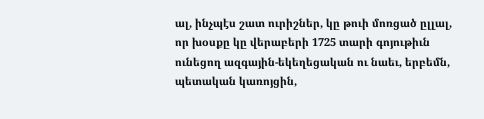ալ, ինչպէս շատ ուրիշներ, կը թուի մոռցած ըլլալ, որ խօսքը կը վերաբերի 1725 տարի գոյութիւն ունեցող ազգային-եկեղեցական ու նաեւ, երբեմն, պետական կառոյցին,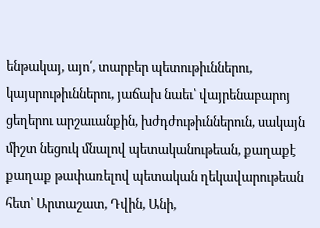ենթակայ, այո՛, տարբեր պետութիւններու, կայսրութիւններու, յաճախ նաեւ՝ վայրենաբարոյ ցեղերու արշաւանքին, խժդժութիւններուն, սակայն միշտ նեցուկ մնալով պետականութեան, քաղաքէ քաղաք թափառելով պետական ղեկավարութեան հետ՝ Արտաշատ, Դվին, Անի,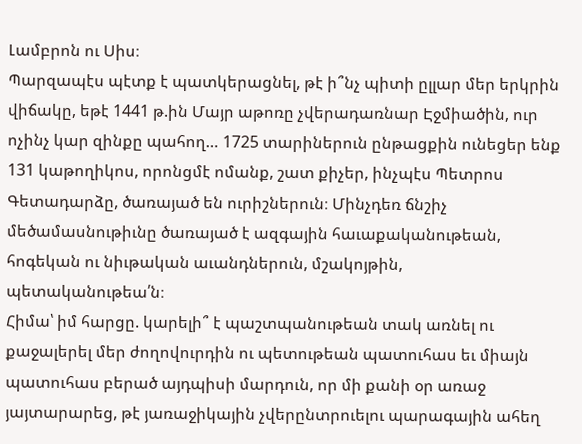Լամբրոն ու Սիս։
Պարզապէս պէտք է պատկերացնել, թէ ի՞նչ պիտի ըլլար մեր երկրին վիճակը, եթէ 1441 թ.ին Մայր աթոռը չվերադառնար Էջմիածին, ուր ոչինչ կար զինքը պահող… 1725 տարիներուն ընթացքին ունեցեր ենք 131 կաթողիկոս, որոնցմէ ոմանք, շատ քիչեր, ինչպէս Պետրոս Գետադարձը, ծառայած են ուրիշներուն։ Մինչդեռ ճնշիչ մեծամասնութիւնը ծառայած է ազգային հաւաքականութեան, հոգեկան ու նիւթական աւանդներուն, մշակոյթին, պետականութեա՛ն։
Հիմա՝ իմ հարցը. կարելի՞ է պաշտպանութեան տակ առնել ու քաջալերել մեր ժողովուրդին ու պետութեան պատուհաս եւ միայն պատուհաս բերած այդպիսի մարդուն, որ մի քանի օր առաջ յայտարարեց, թէ յառաջիկային չվերընտրուելու պարագային ահեղ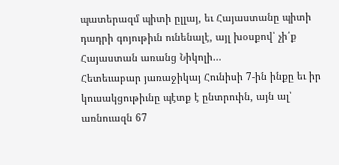պատերազմ պիտի ըլլայ, եւ Հայաստանը պիտի դադրի գոյութիւն ունենալէ, այլ խօսքով՝ չի՛ք Հայաստան առանց Նիկոլի…
Հետեւաբար յառաջիկայ Հունիսի 7-ին ինքը եւ իր կուսակցութիւնը պէտք է ընտրուին, այն ալ՝ առնուազն 67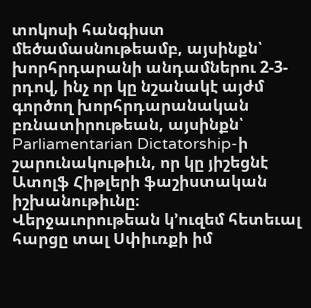տոկոսի հանգիստ մեծամասնութեամբ, այսինքն՝ խորհրդարանի անդամներու 2-3-րդով, ինչ որ կը նշանակէ այժմ գործող խորհրդարանական բռնատիրութեան, այսինքն՝ Parliamentarian Dictatorship-ի շարունակութիւն, որ կը յիշեցնէ Ատոլֆ Հիթլերի ֆաշիստական իշխանութիւնը։
Վերջաւորութեան կ’ուզեմ հետեւալ հարցը տալ Սփիւռքի իմ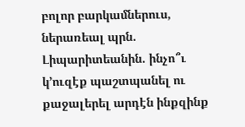բոլոր բարկամներուս, ներառեալ պրն. Լիպարիտեանին. ինչո՞ւ կ’ուզէք պաշտպանել ու քաջալերել արդէն ինքզինք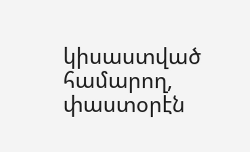կիսաստված համարող, փաստօրէն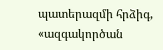պատերազմի հրձիգ, «ազգակործան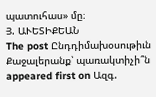պատուհաս» մը։
Յ. ԱՒԵՏԻՔԵԱՆ
The post Ընդդիմախօսութիւն Քաջալերանք՝ պառակտիչի՞ն appeared first on Ազգ.